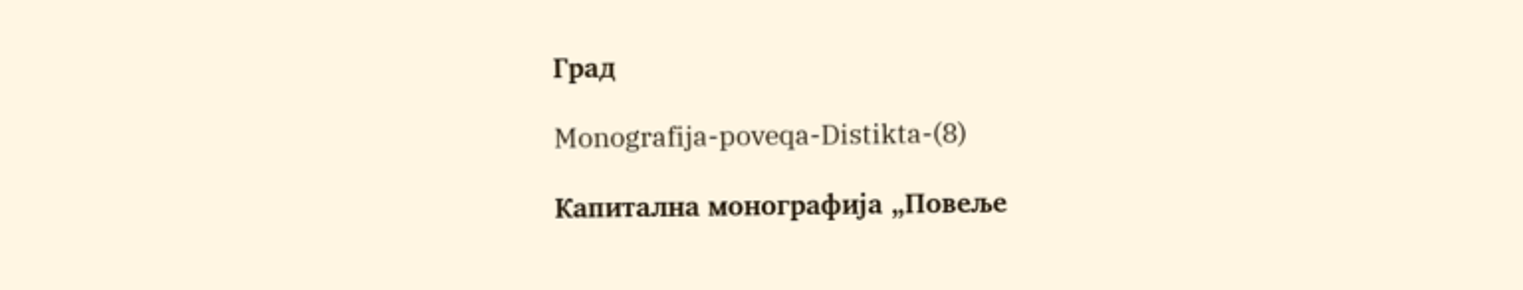Град

Monografija-poveqa-Distikta-(8)

Капитална монографија „Повеље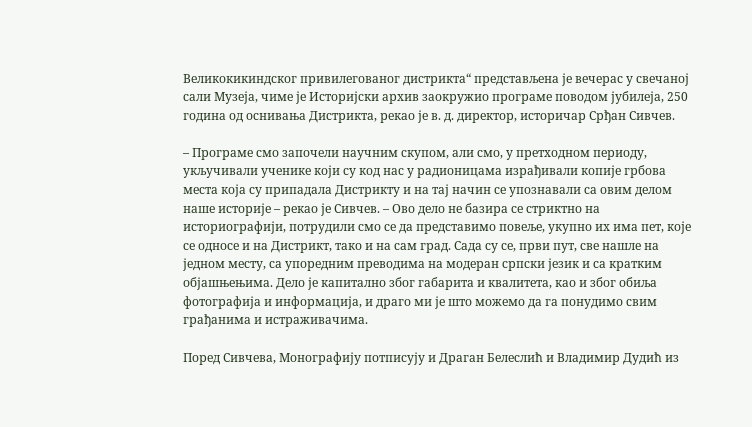Великокикиндског привилегованог дистрикта“ представљена је вечерас у свечаној сали Музеја, чиме је Историјски архив заокружио програме поводом јубилеја, 250 година од оснивања Дистрикта, рекао је в. д. директор, историчар Срђан Сивчев.

– Програме смо започели научним скупом, али смо, у претходном периоду,  укључивали ученике који су код нас у радионицама израђивали копије грбова места која су припадала Дистрикту и на тај начин се упознавали са овим делом наше историје – рекао је Сивчев. – Ово дело не базира се стриктно на историографији, потрудили смо се да представимо повеље, укупно их има пет, које се односе и на Дистрикт, тако и на сам град. Сада су се, први пут, све нашле на једном месту, са упоредним преводима на модеран српски језик и са кратким објашњењима. Дело је капитално због габарита и квалитета, као и због обиља фотографија и информација, и драго ми је што можемо да га понудимо свим грађанима и истраживачима.

Поред Сивчева, Монографију потписују и Драган Белеслић и Владимир Дудић из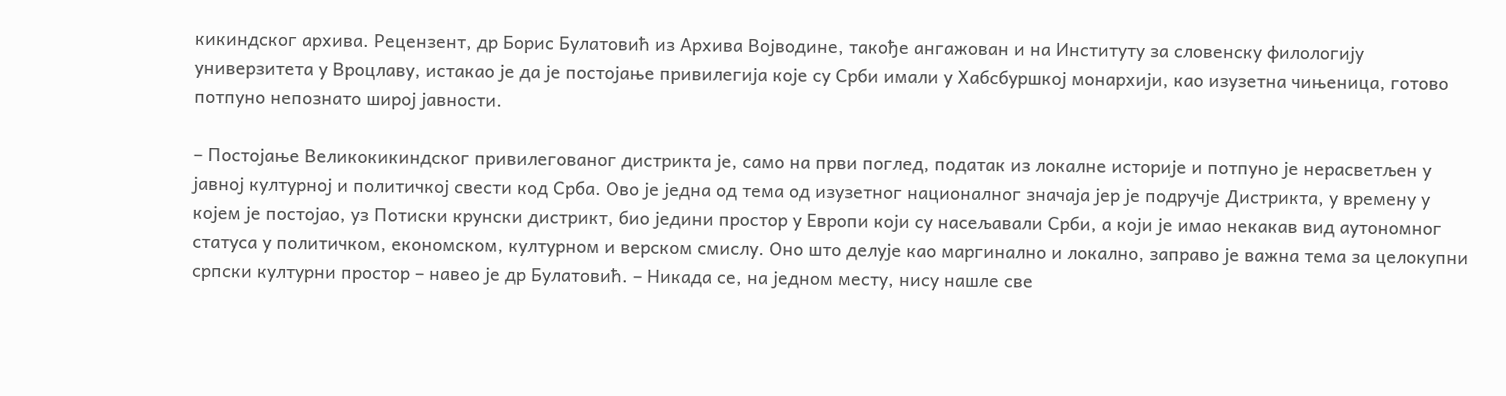кикиндског архива. Рецензент, др Борис Булатовић из Архива Војводине, такође ангажован и на Институту за словенску филологију универзитета у Вроцлаву, истакао је да је постојање привилегија које су Срби имали у Хабсбуршкој монархији, као изузетна чињеница, готово потпуно непознато широј јавности.

– Постојање Великокикиндског привилегованог дистрикта је, само на први поглед, податак из локалне историје и потпуно је нерасветљен у јавној културној и политичкој свести код Срба. Ово је једна од тема од изузетног националног значаја јер је подручје Дистрикта, у времену у којем је постојао, уз Потиски крунски дистрикт, био једини простор у Европи који су насељавали Срби, а који је имао некакав вид аутономног статуса у политичком, економском, културном и верском смислу. Оно што делује као маргинално и локално, заправо је важна тема за целокупни српски културни простор – навео је др Булатовић. – Никада се, на једном месту, нису нашле све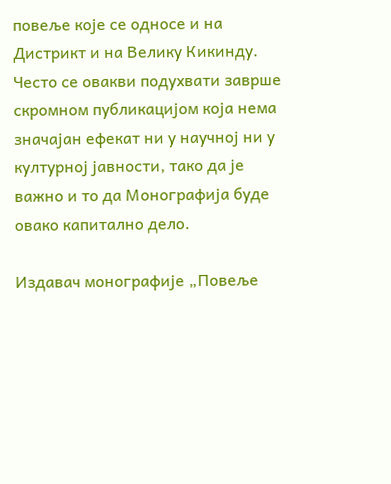повеље које се односе и на Дистрикт и на Велику Кикинду. Често се овакви подухвати заврше скромном публикацијом која нема значајан ефекат ни у научној ни у културној јавности, тако да је важно и то да Монографија буде овако капитално дело.

Издавач монографије „Повеље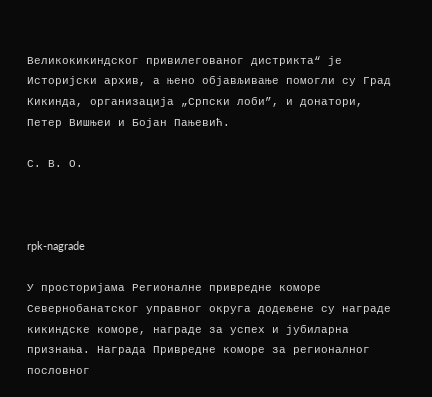Великокикиндског привилегованог дистрикта“ је Историјски архив, а њено објављивање помогли су Град Кикинда, организација „Српски лоби”, и донатори, Петер Вишњеи и Бојан Пањевић.

С. В. О.



rpk-nagrade

У просторијама Регионалне привредне коморе Севернобанатског управног округа додељене су награде кикиндске коморе, награде за успех и јубиларнa признања. Награда Привредне коморе за регионалног пословног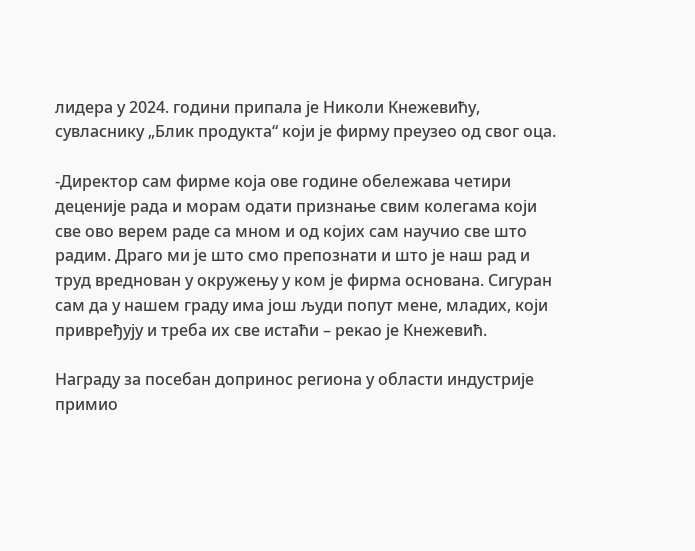лидера у 2024. години припала је Николи Кнежевићу, сувласнику „Блик продукта“ који је фирму преузео од свог оца.

-Директор сам фирме која ове године обележава четири деценије рада и морам одати признање свим колегама који све ово верем раде са мном и од којих сам научио све што радим. Драго ми је што смо препознати и што је наш рад и труд вреднован у окружењу у ком је фирма основана. Сигуран сам да у нашем граду има још људи попут мене, младих, који привређују и треба их све истаћи – рекао је Кнежевић.

Награду за посебан допринос региона у области индустрије примио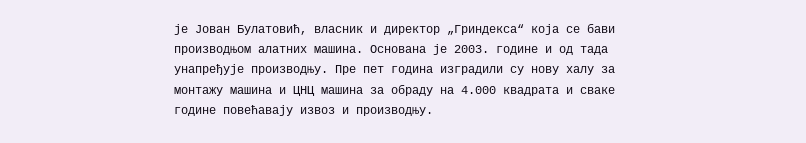је Јован Булатовић, власник и директор „Гриндекса“ која се бави производњом алатних машина. Основана је 2003. године и од тада унапређује производњу. Пре пет година изградили су нову халу за монтажу машина и ЦНЦ машина за обраду на 4.000 квадрата и сваке године повећавају извоз и производњу.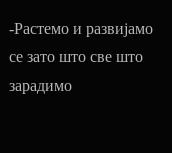-Растемо и развијамо се зато што све што зарадимо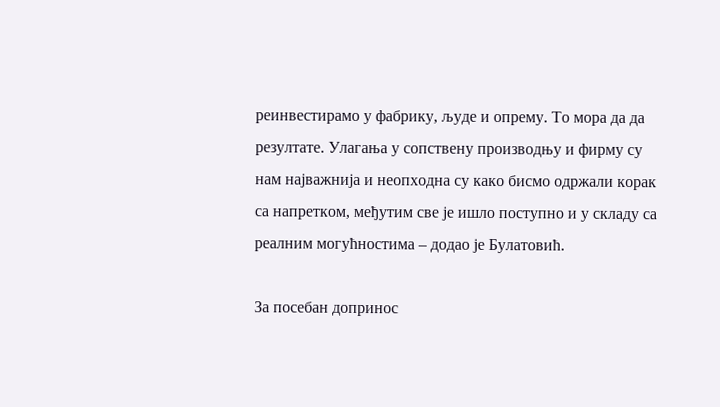реинвестирамо у фабрику, људе и опрему. То мора да да резултате. Улагања у сопствену производњу и фирму су нам најважнија и неопходна су како бисмо одржали корак са напретком, међутим све је ишло поступно и у складу са реалним могућностима – додао је Булатовић.

За посебан допринос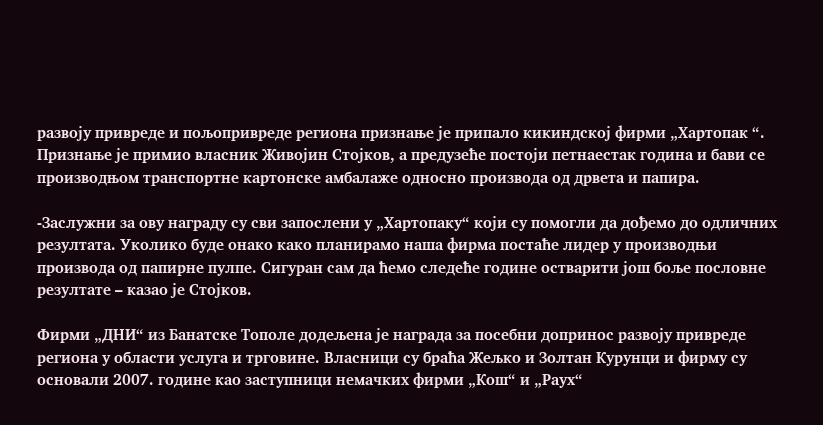развоју привреде и пољопривреде региона признање је припало кикиндској фирми „Хартопак “. Признање је примио власник Живојин Стојков, а предузеће постоји петнаестак година и бави се производњом транспортне картонске амбалаже односно производа од дрвета и папира.

-Заслужни за ову награду су сви запослени у „Хартопаку“ који су помогли да дођемо до одличних резултата. Уколико буде онако како планирамо наша фирма постаће лидер у производњи производа од папирне пулпе. Сигуран сам да ћемо следеће године остварити још боље пословне резултате – казао је Стојков.

Фирми „ДНИ“ из Банатске Тополе додељена је награда за посебни допринос развоју привреде региона у области услуга и трговине. Власници су браћа Жељко и Золтан Курунци и фирму су основали 2007. године као заступници немачких фирми „Кош“ и „Раух“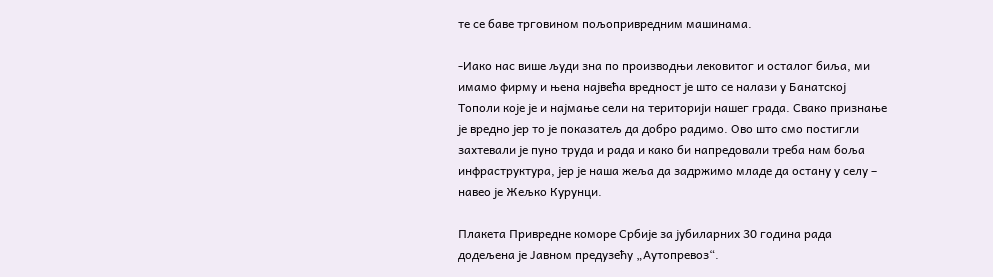те се баве трговином пољопривредним машинама.

-Иако нас више људи зна по производњи лековитог и осталог биља, ми имамо фирму и њена највећа вредност је што се налази у Банатској Тополи које је и најмање сели на територији нашег града. Свако признање је вредно јер то је показатељ да добро радимо. Ово што смо постигли захтевали је пуно труда и рада и како би напредовали треба нам боља инфраструктура, јер је наша жеља да задржимо младе да остану у селу – навео је Жељко Курунци.

Плакета Привредне коморе Србије за јубиларних 30 година рада додељена је Јавном предузећу „Аутопревоз“.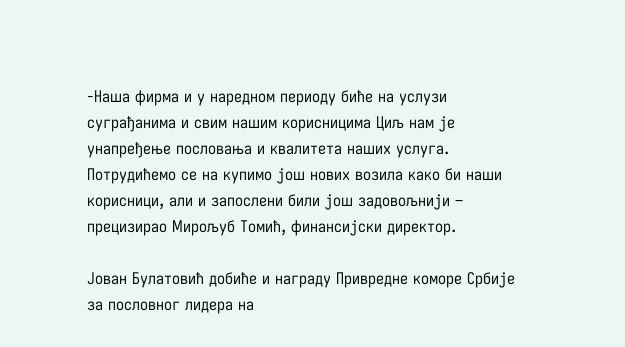-Наша фирма и у наредном периоду биће на услузи суграђанима и свим нашим корисницима Циљ нам је унапређење пословања и квалитета наших услуга. Потрудићемо се на купимо још нових возила како би наши корисници, али и запослени били још задовољнији – прецизирао Мирољуб Томић, финансијски директор.

Јован Булатовић добиће и награду Привредне коморе Србије за пословног лидера на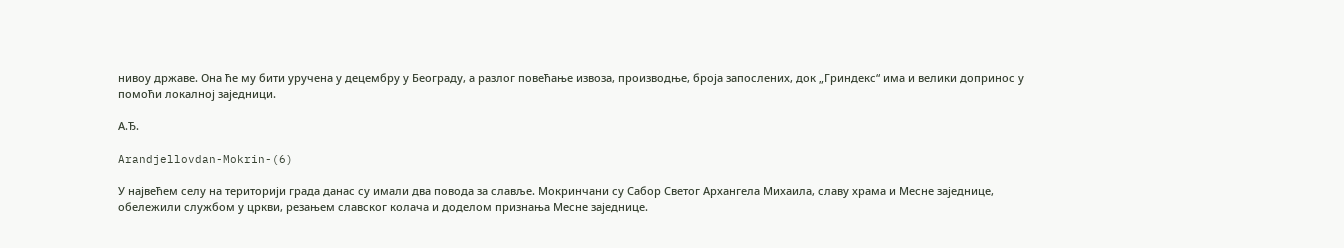нивоу државе. Она ће му бити уручена у децембру у Београду, а разлог повећање извоза, производње, броја запослених, док „Гриндекс“ има и велики допринос у помоћи локалној заједници.

А.Ђ.

Arandjellovdan-Mokrin-(6)

У највећем селу на територији града данас су имали два повода за славље. Мокринчани су Сабор Светог Архангела Михаила, славу храма и Месне заједнице, обележили службом у цркви, резањем славског колача и доделом признања Месне заједнице.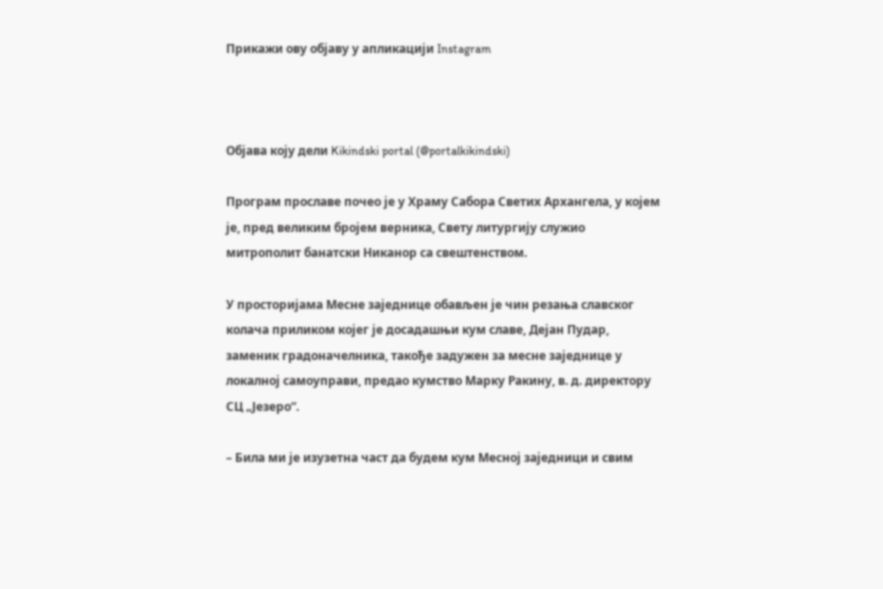Прикажи ову објаву у апликацији Instagram



Објава коју дели Kikindski portal (@portalkikindski)

Програм прославе почео је у Храму Сабора Светих Архангела, у којем је, пред великим бројем верника, Свету литургију служио митрополит банатски Никанор са свештенством.

У просторијама Месне заједнице обављен је чин резања славског колача приликом којег је досадашњи кум славе, Дејан Пудар, заменик градоначелника, такође задужен за месне заједнице у локалној самоуправи, предао кумство Марку Ракину, в. д. директору СЦ „Језеро“.

– Била ми је изузетна част да будем кум Месној заједници и свим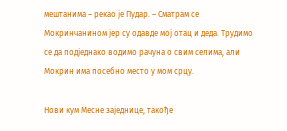мештанима – рекао је Пудар. – Сматрам се Мокринчанином јер су одавде мој отац и деда. Трудимо се да подједнако водимо рачуна о свим селима, али Мокрин има посебно место у мом срцу.

Нови кум Месне заједнице, такође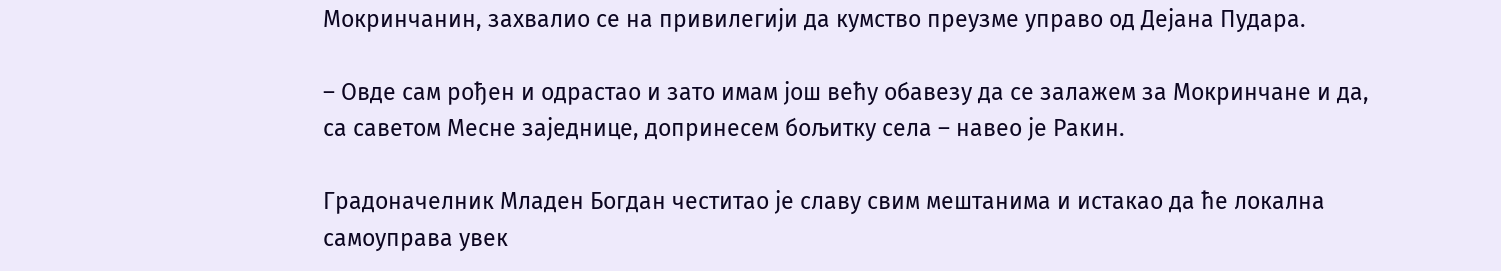Мокринчанин, захвалио се на привилегији да кумство преузме управо од Дејана Пудара.

– Овде сам рођен и одрастао и зато имам још већу обавезу да се залажем за Мокринчане и да, са саветом Месне заједнице, допринесем бољитку села – навео је Ракин.

Градоначелник Младен Богдан честитао је славу свим мештанима и истакао да ће локална самоуправа увек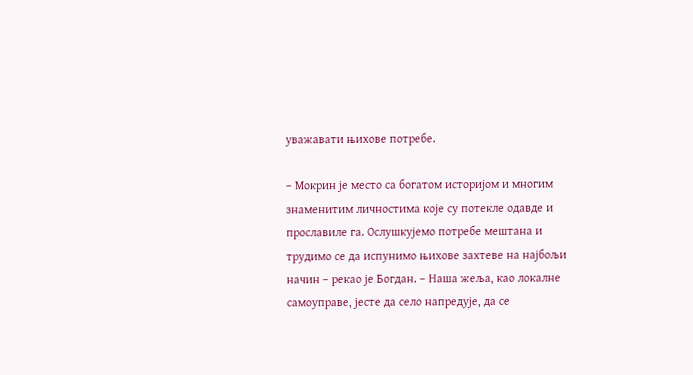уважавати њихове потребе.

– Мокрин је место са богатом историјом и многим знаменитим личностима које су потекле одавде и прославиле га. Ослушкујемо потребе мештана и трудимо се да испунимо њихове захтеве на најбољи начин – рекао је Богдан. – Наша жеља, као локалне самоуправе, јесте да село напредује, да се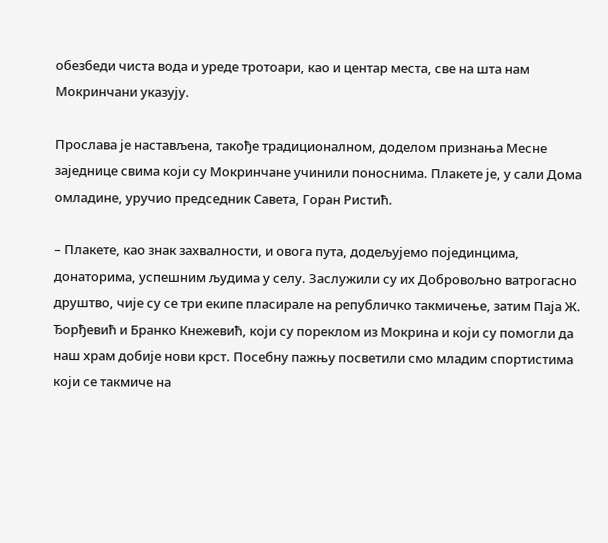обезбеди чиста вода и уреде тротоари, као и центар места, све на шта нам Мокринчани указују.

Прослава је настављена, такође традиционалном, доделом признања Месне заједнице свима који су Мокринчане учинили поноснима. Плакете је, у сали Дома омладине, уручио председник Савета, Горан Ристић.

– Плакете, као знак захвалности, и овога пута, додељујемо појединцима, донаторима, успешним људима у селу. Заслужили су их Добровољно ватрогасно друштво, чије су се три екипе пласирале на републичко такмичење, затим Паја Ж. Ђорђевић и Бранко Кнежевић, који су пореклом из Мокрина и који су помогли да наш храм добије нови крст. Посебну пажњу посветили смо младим спортистима који се такмиче на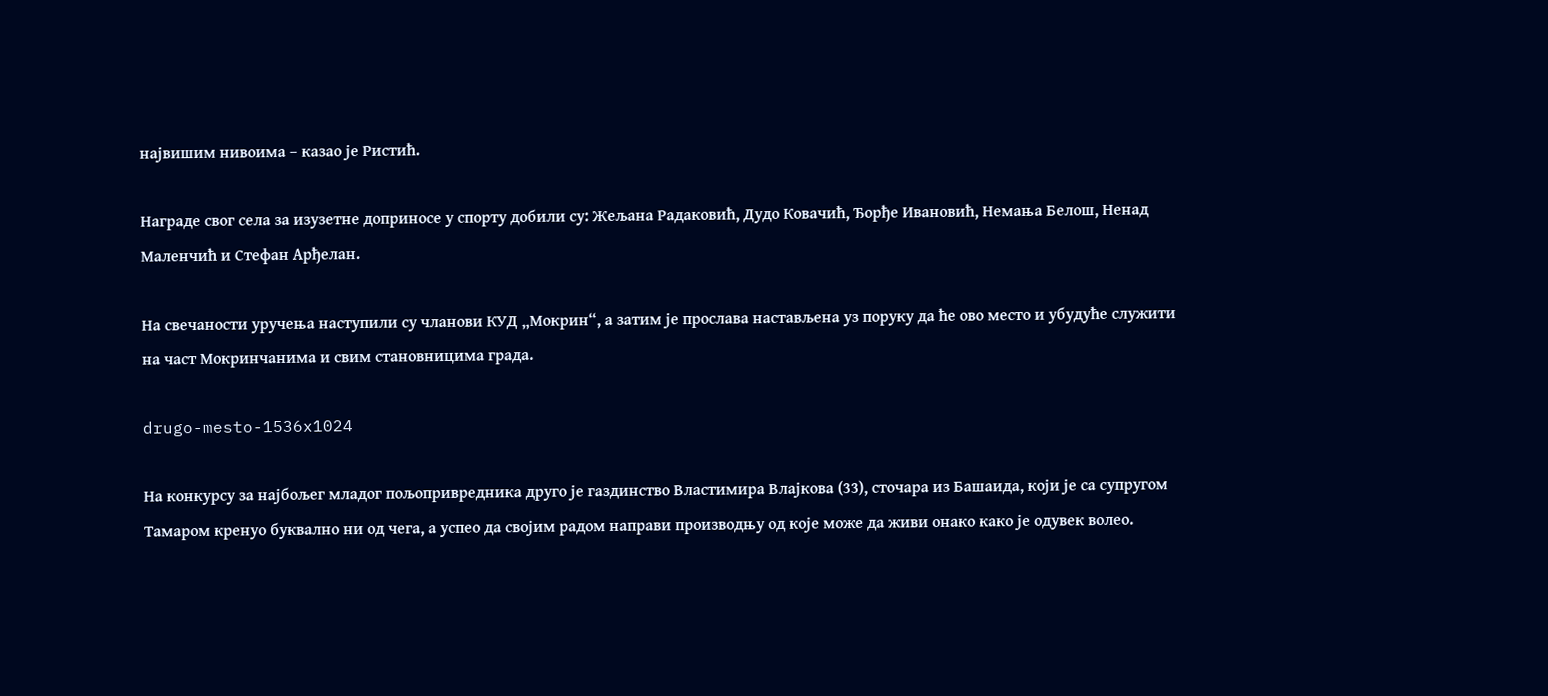највишим нивоима – казао је Ристић.

Награде свог села за изузетне доприносе у спорту добили су: Жељана Радаковић, Дудо Ковачић, Ђорђе Ивановић, Немања Белош, Ненад Маленчић и Стефан Арђелан.

На свечаности уручења наступили су чланови КУД „Мокрин“, а затим је прослава настављена уз поруку да ће ово место и убудуће служити на част Мокринчанима и свим становницима града.

drugo-mesto-1536x1024

На конкурсу за најбољег младог пољопривредника друго је газдинство Властимира Влајкова (33), сточара из Башаида, који је са супругом Тамаром кренуо буквално ни од чега, а успео да својим радом направи производњу од које може да живи онако како је одувек волео.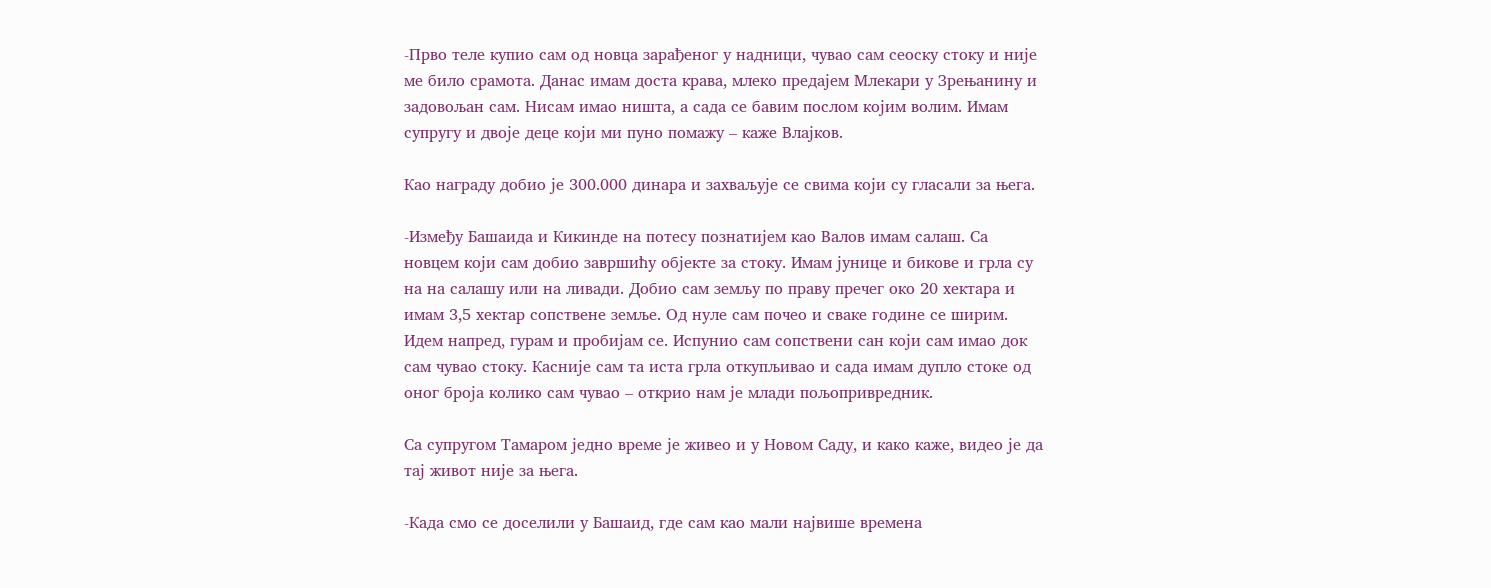-Прво теле купио сам од новца зарађеног у надници, чувао сам сеоску стоку и није ме било срамота. Данас имам доста крава, млеко предајем Млекари у Зрењанину и задовољан сам. Нисам имао ништа, а сада се бавим послом којим волим. Имам супругу и двоје деце који ми пуно помажу – каже Влајков.

Као награду добио је 300.000 динара и захваљује се свима који су гласали за њега.

-Између Башаида и Кикинде на потесу познатијем као Валов имам салаш. Са новцем који сам добио завршићу објекте за стоку. Имам јунице и бикове и грла су на на салашу или на ливади. Добио сам земљу по праву пречег око 20 хектара и имам 3,5 хектар сопствене земље. Од нуле сам почео и сваке године се ширим. Идем напред, гурам и пробијам се. Испунио сам сопствени сан који сам имао док сам чувао стоку. Касније сам та иста грла откупљивао и сада имам дупло стоке од оног броја колико сам чувао – открио нам је млади пољопривредник.

Са супругом Тамаром једно време је живео и у Новом Саду, и како каже, видео је да тај живот није за њега.

-Када смо се доселили у Башаид, где сам као мали највише времена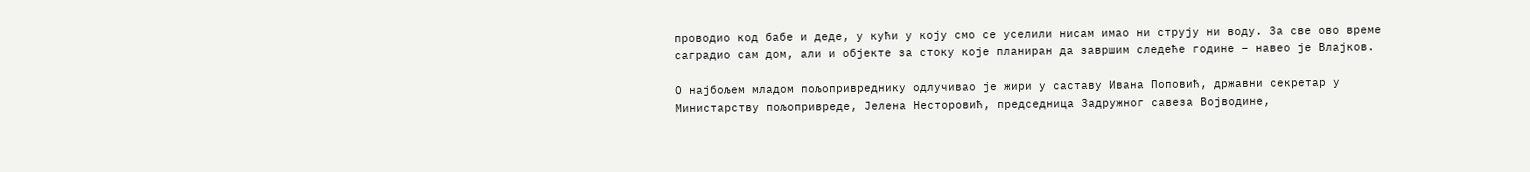проводио код бабе и деде, у кући у коју смо се уселили нисам имао ни струју ни воду. За све ово време саградио сам дом, али и објекте за стоку које планиран да завршим следеће године – навео је Влајков.

О најбољем младом пољопривреднику одлучивао је жири у саставу Ивана Поповић, државни секретар у Министарству пољопривреде, Јелена Несторовић, председница Задружног савеза Војводине,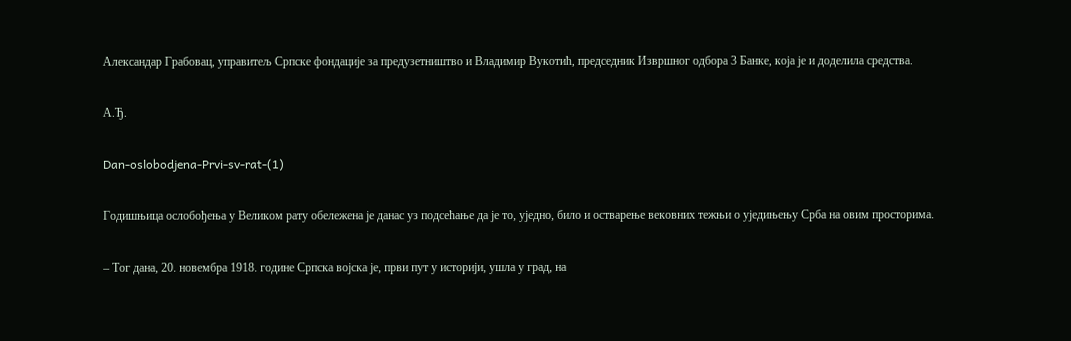Александар Грабовац, управитељ Српске фондације за предузетништво и Владимир Вукотић, председник Извршног одбора 3 Банке, која је и доделила средства.

А.Ђ.

Dan-oslobodjena-Prvi-sv-rat-(1)

Годишњица ослобођења у Великом рату обележена је данас уз подсећање да је то, уједно, било и остварење вековних тежњи о уједињењу Срба на овим просторима.

– Тог дана, 20. новембра 1918. године Српска војска је, први пут у историји, ушла у град, на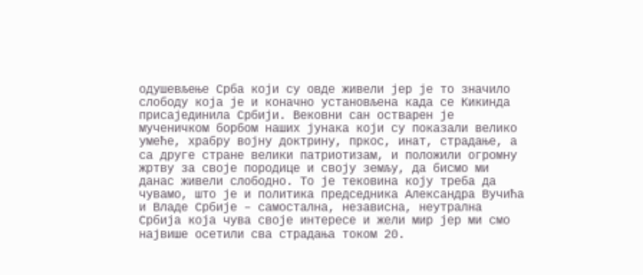одушевљење Срба који су овде живели јер је то значило слободу која је и коначно установљена када се Кикинда присајединила Србији. Вековни сан остварен је мученичком борбом наших јунака који су показали велико умеће, храбру војну доктрину, пркос, инат, страдање, а са друге стране велики патриотизам, и положили огромну жртву за своје породице и своју земљу, да бисмо ми данас живели слободно. То је тековина коју треба да чувамо, што је и политика председника Александра Вучића и Владе Србије – самостална, независна, неутрална Србија која чува своје интересе и жели мир јер ми смо највише осетили сва страдања током 20.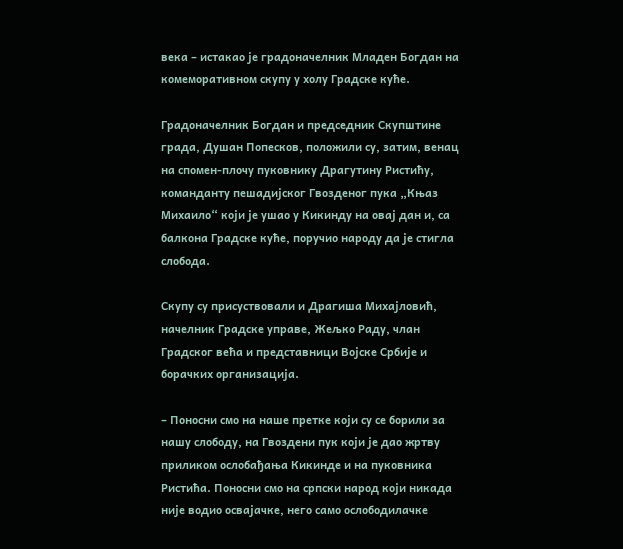века – истакао је градоначелник Младен Богдан на комеморативном скупу у холу Градске куће.

Градоначелник Богдан и председник Скупштине града, Душан Попесков, положили су, затим, венац на спомен-плочу пуковнику Драгутину Ристићу, команданту пешадијског Гвозденог пука „Књаз Михаило“ који је ушао у Кикинду на овај дан и, са балкона Градске куће, поручио народу да је стигла слобода.

Скупу су присуствовали и Драгиша Михајловић, начелник Градске управе, Жељко Раду, члан Градског већа и представници Војске Србије и борачких организација.

– Поносни смо на наше претке који су се борили за нашу слободу, на Гвоздени пук који је дао жртву приликом ослобађања Кикинде и на пуковника Ристића. Поносни смо на српски народ који никада није водио освајачке, него само ослободилачке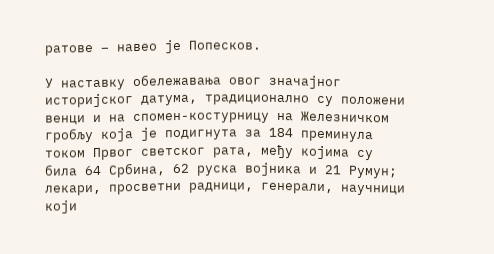ратове – навео је Попесков.

У наставку обележавања овог значајног историјског датума, традиционално су положени венци и на спомен-костурницу на Железничком гробљу која је подигнута за 184 преминула током Првог светског рата, међу којима су била 64 Србина, 62 руска војника и 21 Румун; лекари, просветни радници, генерали, научници који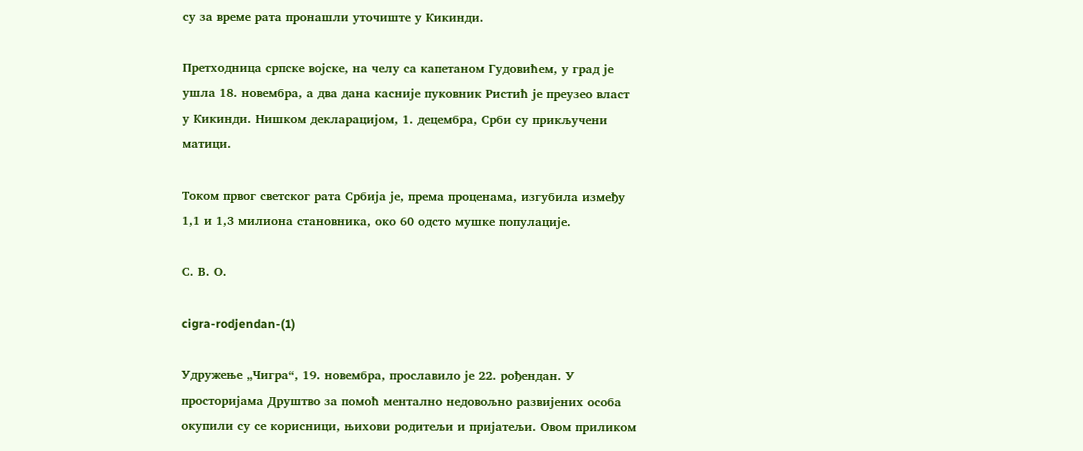су за време рата пронашли уточиште у Кикинди.

Претходница српске војске, на челу са капетаном Гудовићем, у град је ушла 18. новембра, а два дана касније пуковник Ристић је преузео власт у Кикинди. Нишком декларацијом, 1. децембра, Срби су прикључени матици.

Током првог светског рата Србија је, према проценама, изгубила између 1,1 и 1,3 милиона становника, око 60 одсто мушке популације.

С. В. О.

cigra-rodjendan-(1)

Удружење „Чигра“, 19. новембра, прославило је 22. рођендан. У просторијама Друштво за помоћ ментално недовољно развијених особа окупили су се корисници, њихови родитељи и пријатељи. Овом приликом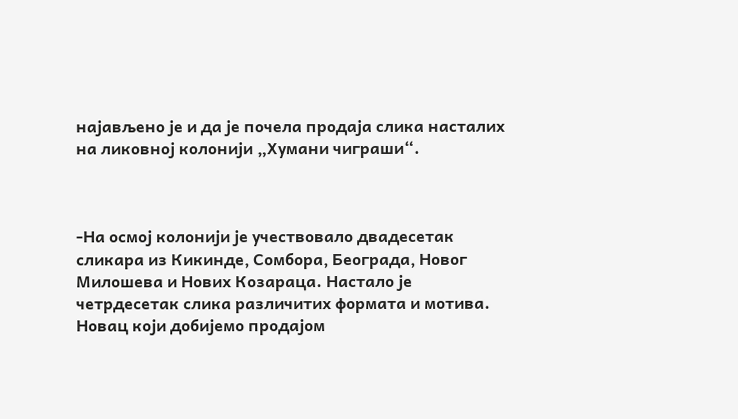најављено је и да је почела продаја слика насталих на ликовној колонији „Хумани чиграши“.



-На осмој колонији је учествовало двадесетак сликара из Кикинде, Сомбора, Београда, Новог Милошева и Нових Козараца. Настало је четрдесетак слика различитих формата и мотива. Новац који добијемо продајом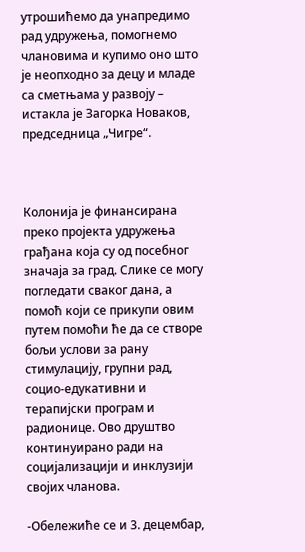утрошићемо да унапредимо рад удружења, помогнемо члановима и купимо оно што је неопходно за децу и младе са сметњама у развоју – истакла је Загорка Новаков, председница „Чигре“.



Колонија је финансирана преко пројекта удружења грађана која су од посебног значаја за град. Слике се могу погледати сваког дана, а помоћ који се прикупи овим путем помоћи ће да се створе бољи услови за рану стимулацију, групни рад, социо-едукативни и терапијски програм и радионице. Ово друштво континуирано ради на социјализацији и инклузији својих чланова.

-Обележиће се и 3. децембар,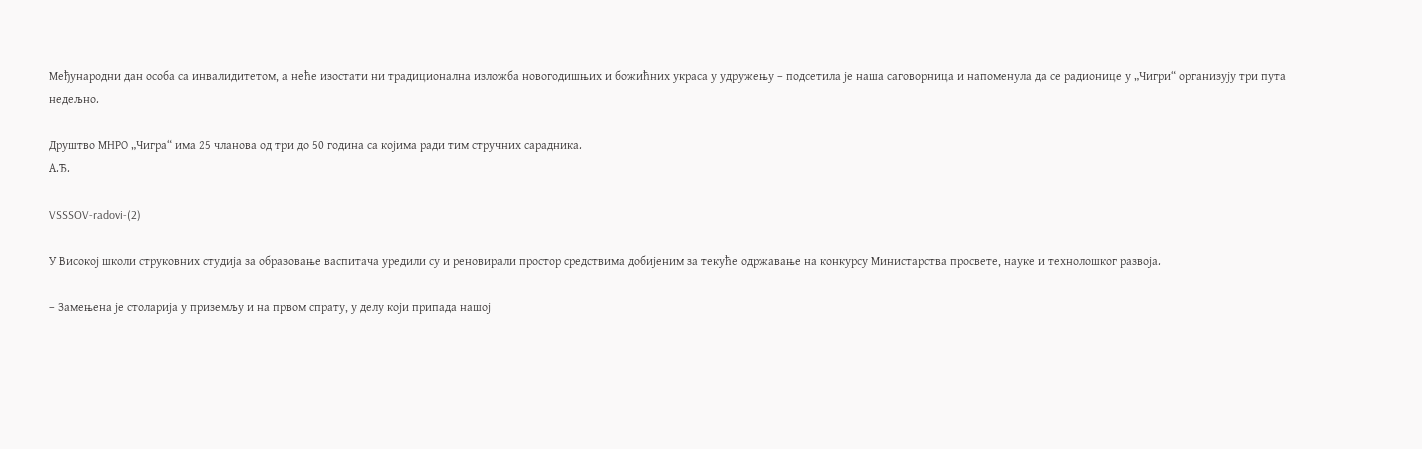Међународни дан особа са инвалидитетом, а неће изостати ни традиционална изложба новогодишњих и божићних украса у удружењу – подсетила је наша саговорница и напоменула да се радионице у „Чигри“ организују три пута недељно.

Друштво МНРО „Чигра“ има 25 чланова од три до 50 година са којима ради тим стручних сарадника.
А.Ђ.

VSSSOV-radovi-(2)

У Високој школи струковних студија за образовање васпитача уредили су и реновирали простор средствима добијеним за текуће одржавање на конкурсу Министарства просвете, науке и технолошког развоја.

– Замењена је столарија у приземљу и на првом спрату, у делу који припада нашој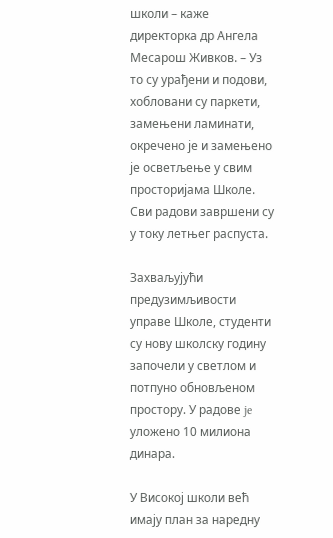школи – каже директорка др Ангела Месарош Живков. – Уз то су урађени и подови, хобловани су паркети, замењени ламинати, окречено је и замењено је осветљење у свим просторијама Школе. Сви радови завршени су у току летњег распуста.

Захваљујући предузимљивости управе Школе, студенти су нову школску годину започели у светлом и потпуно обновљеном простору. У радове je уложено 10 милиона динара.

У Високој школи већ имају план за наредну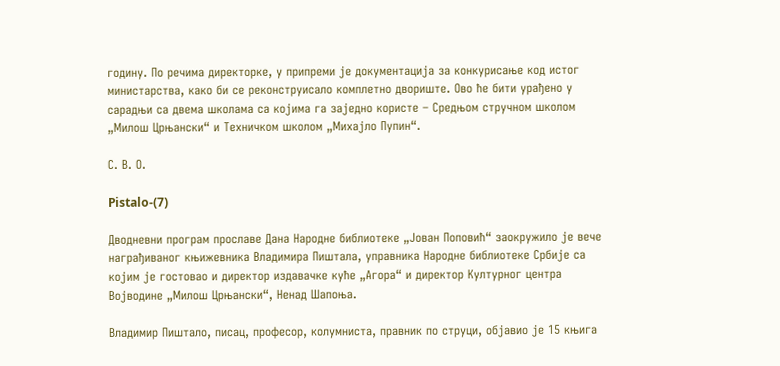годину. По речима директорке, у припреми је документација за конкурисање код истог министарства, како би се реконструисало комплетно двориште. Ово ће бити урађено у сарадњи са двема школама са којима га заједно користе – Средњом стручном школом „Милош Црњански“ и Техничком школом „Михајло Пупин“.

С. В. О.

Pistalo-(7)

Дводневни програм прославе Дана Народне библиотеке „Јован Поповић“ заокружило је вече награђиваног књижевника Владимира Пиштала, управника Народне библиотеке Србије са којим је гостовао и директор издавачке куће „Агора“ и директор Културног центра Војводине „Милош Црњански“, Ненад Шапоња.

Владимир Пиштало, писац, професор, колумниста, правник по струци, објавио је 15 књига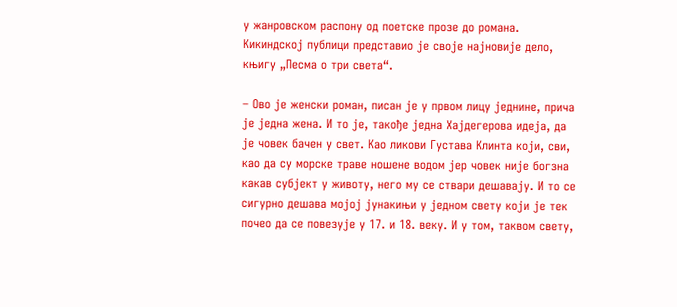у жанровском распону од поетске прозе до романа. Кикиндској публици представио је своје најновије дело, књигу „Песма о три света“.

– Ово је женски роман, писан је у првом лицу једнине, прича је једна жена. И то је, такође једна Хајдегерова идеја, да је човек бачен у свет. Као ликови Густава Клинта који, сви, као да су морске траве ношене водом јер човек није богзна какав субјект у животу, него му се ствари дешавају. И то се сигурно дешава мојој јунакињи у једном свету који је тек почео да се повезује у 17. и 18. веку. И у том, таквом свету,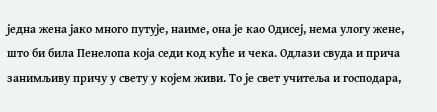једна жена јако много путује, наиме, она је као Одисеј, нема улогу жене, што би била Пенелопа која седи код куће и чека. Одлази свуда и прича занимљиву причу у свету у којем живи. То је свет учитеља и господара,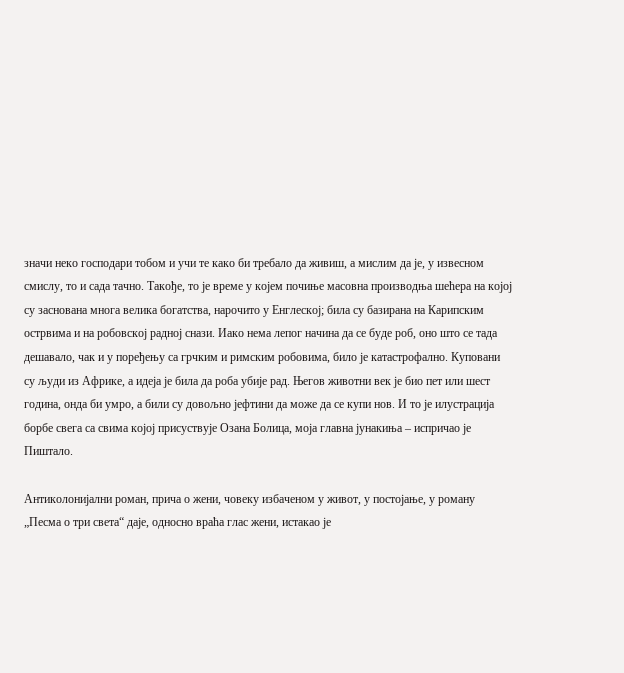значи неко господари тобом и учи те како би требало да живиш, а мислим да је, у извесном смислу, то и сада тачно. Такође, то је време у којем почиње масовна производња шећера на којој су заснована многа велика богатства, нарочито у Енглеској; била су базирана на Карипским острвима и на робовској радној снази. Иако нема лепог начина да се буде роб, оно што се тада дешавало, чак и у поређењу са грчким и римским робовима, било је катастрофално. Куповани су људи из Африке, а идеја је била да роба убије рад. Његов животни век је био пет или шест година, онда би умро, а били су довољно јефтини да може да се купи нов. И то је илустрација борбе свега са свима којој присуствује Озана Болица, моја главна јунакиња – испричао је Пиштало.

Антиколонијални роман, прича о жени, човеку избаченом у живот, у постојање, у роману „Песма о три света“ даје, односно враћа глас жени, истакао је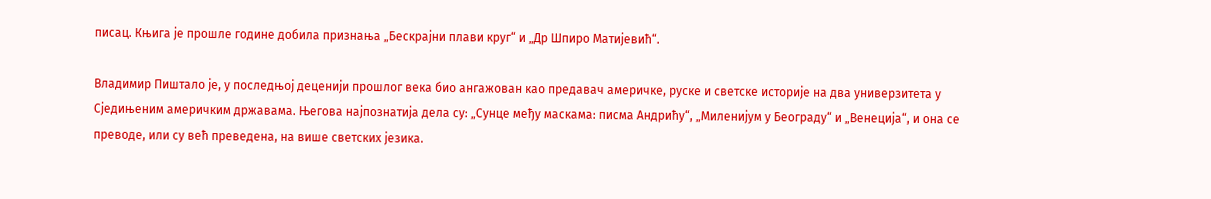писац. Књига је прошле године добила признања „Бескрајни плави круг“ и „Др Шпиро Матијевић“.

Владимир Пиштало је, у последњој деценији прошлог века био ангажован као предавач америчке, руске и светске историје на два универзитета у Сједињеним америчким државама. Његова најпознатија дела су: „Сунце међу маскама: писма Андрићу“, „Миленијум у Београду“ и „Венеција“, и она се преводе, или су већ преведена, на више светских језика.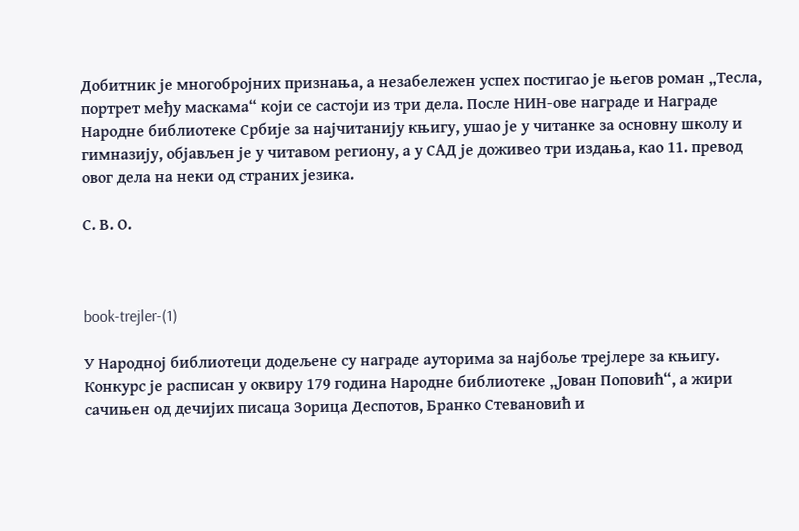Добитник је многобројних признања, а незабележен успех постигао је његов роман „Тесла, портрет међу маскама“ који се састоји из три дела. После НИН-ове награде и Награде Народне библиотеке Србије за најчитанију књигу, ушао је у читанке за основну школу и гимназију, објављен је у читавом региону, а у САД је доживео три издања, као 11. превод овог дела на неки од страних језика.

С. В. О.



book-trejler-(1)

У Народној библиотеци додељене су награде ауторима за најбоље трејлере за књигу. Конкурс је расписан у оквиру 179 година Народне библиотеке „Јован Поповић“, а жири сачињен од дечијих писаца Зорица Деспотов, Бранко Стеванoвић и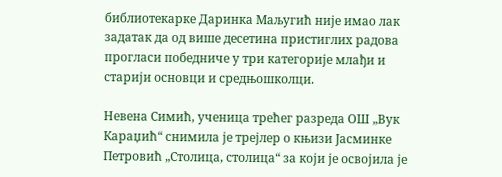библиотекарке Даринка Маљугић није имао лак задатак да од више десетина пристиглих радова прогласи победниче у три категорије млађи и старији основци и средњошколци.

Невена Симић, ученица трећег разреда ОШ „Вук Караџић“ снимила је трејлер о књизи Јасминке Петровић „Столица, столица“ за који је освојила је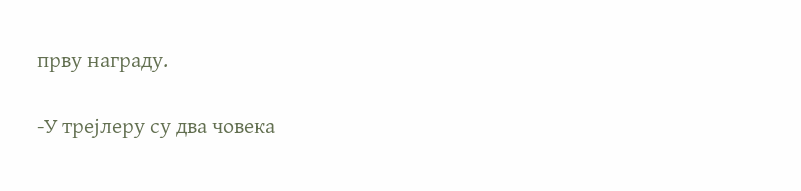прву награду.

-У трејлеру су два човека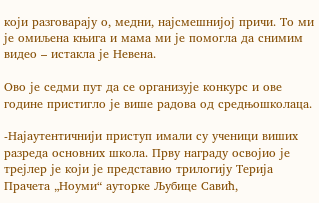који разговарају о, медни, најсмешнијој причи. То ми је омиљена књига и мама ми је помогла да снимим видео – истакла је Невена.

Ово је седми пут да се организује конкурс и ове године пристигло је више радова од средњошколаца.

-Најаутентичнији приступ имали су ученици виших разреда основних школа. Прву награду освојио је трејлер је који је представио трилогију Терија Прачета „Ноуми“ ауторке Љубице Савић,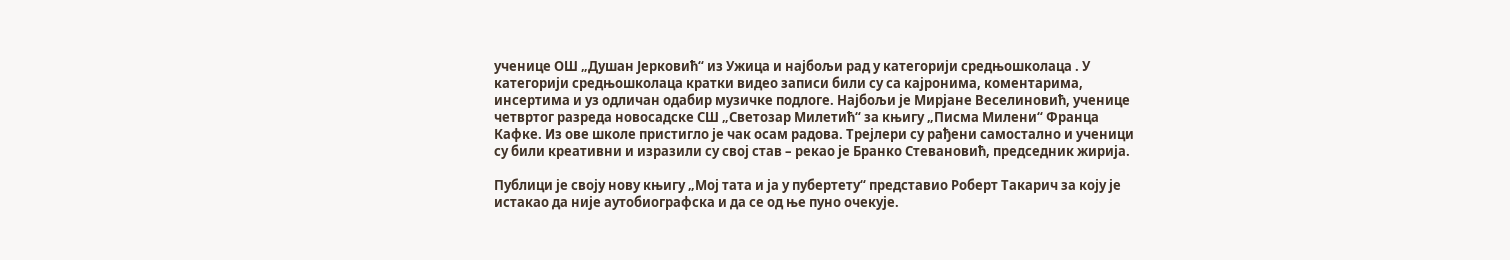ученице ОШ „Душан Јерковић“ из Ужица и најбољи рад у категорији средњошколаца . У категорији средњошколаца кратки видео записи били су са кајронима, коментарима, инсертима и уз одличан одабир музичке подлоге. Најбољи је Мирјане Веселиновић, ученице четвртог разреда новосадске СШ „Светозар Милетић“ за књигу „Писма Милени“ Франца Кафке. Из ове школе пристигло је чак осам радова. Трејлери су рађени самостално и ученици су били креативни и изразили су свој став – рекао је Бранко Стевановић, председник жирија.

Публици је своју нову књигу „Мој тата и ја у пубертету“ представио Роберт Такарич за коју је истакао да није аутобиографска и да се од ње пуно очекује.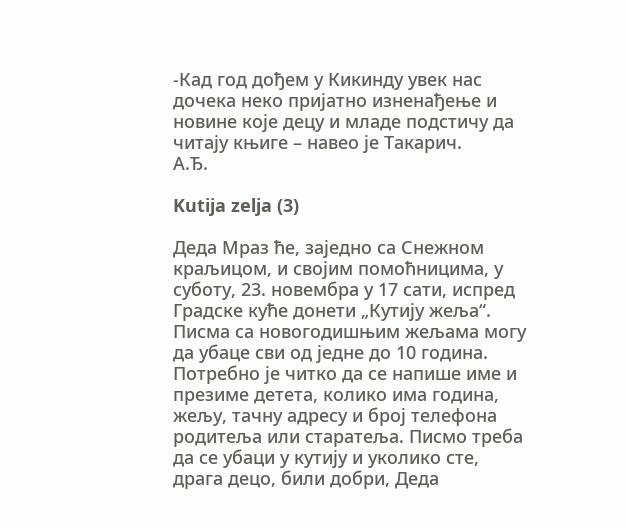-Кад год дођем у Кикинду увек нас дочека неко пријатно изненађење и новине које децу и младе подстичу да читају књиге – навео је Такарич.
А.Ђ.

Kutija zelja (3)

Деда Мраз ће, заједно са Снежном краљицом, и својим помоћницима, у суботу, 23. новембра у 17 сати, испред Градске куће донети „Кутију жеља“. Писма са новогодишњим жељама могу да убаце сви од једне до 10 година. Потребно је читко да се напише име и презиме детета, колико има година, жељу, тачну адресу и број телефона родитеља или старатеља. Писмо треба да се убаци у кутију и уколико сте, драга децо, били добри, Деда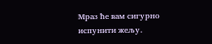Мраз ће вам сигурно испунити жељу.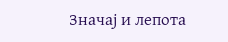Значај и лепота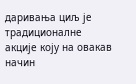даривања циљ је традиционалне акције коју на овакав начин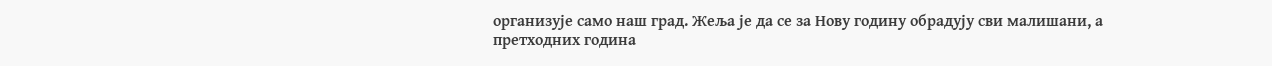организује само наш град. Жеља је да се за Нову годину обрадују сви малишани, а претходних година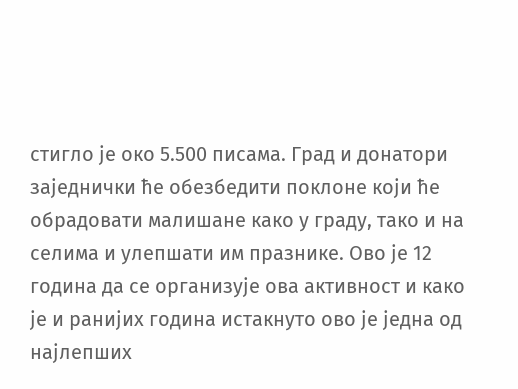стигло је око 5.500 писама. Град и донатори заједнички ће обезбедити поклоне који ће обрадовати малишане како у граду, тако и на селима и улепшати им празнике. Ово је 12 година да се организује ова активност и како је и ранијих година истакнуто ово је једна од најлепших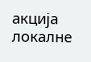акција локалне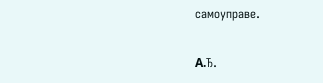самоуправе.

A.Ђ.